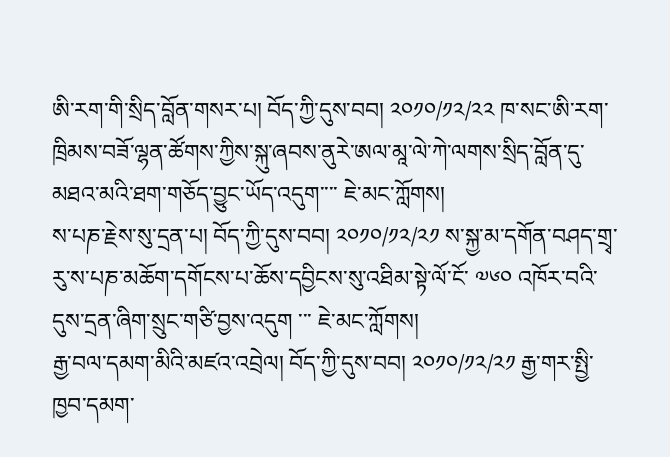ཨི་རག་གི་སྲིད་བློན་གསར་པ། བོད་ཀྱི་དུས་བབ། ༢༠༡༠/༡༢/༢༢ ཁ་སང་ཨི་རག་ཁྲིམས་བཟོ་ལྷན་ཚོགས་ཀྱིས་སྐུ་ཞབས་ནུརེ་ཨལ་མཱ་ལེ་ཀེ་ལགས་སྲིད་བློན་དུ་མཐའ་མའི་ཐག་གཅོད་བྱུང་ཡོད་འདུག་་་་ ཇེ་མང་ཀློགས།
ས་པཎ་རྗེས་སུ་དྲན་པ། བོད་ཀྱི་དུས་བབ། ༢༠༡༠/༡༢/༢༡ ས་སྐྱ་མ་དགོན་བཤད་གྲྭ་རུ་ས་པཎ་མཆོག་དགོངས་པ་ཆོས་དབྱིངས་སུ་འཐིམ་སྟེ་ལོ་ངོ་ ༧༦༠ འཁོར་བའི་དུས་དྲན་ཞིག་སྲུང་གཙི་བྱས་འདུག ་་་ ཇེ་མང་ཀློགས།
རྒྱ་བལ་དམག་མིའི་མཛའ་འབྲེལ། བོད་ཀྱི་དུས་བབ། ༢༠༡༠/༡༢/༢༡ རྒྱ་གར་སྤྱི་ཁྱབ་དམག་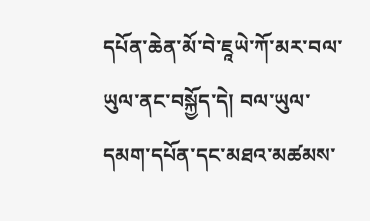དཔོན་ཆེན་མོ་བེ་ཇཱཡེ་ཀོ་མར་བལ་ཡུལ་ནང་བསྐྱོད་དེ། བལ་ཡུལ་དམག་དཔོན་དང་མཐའ་མཚམས་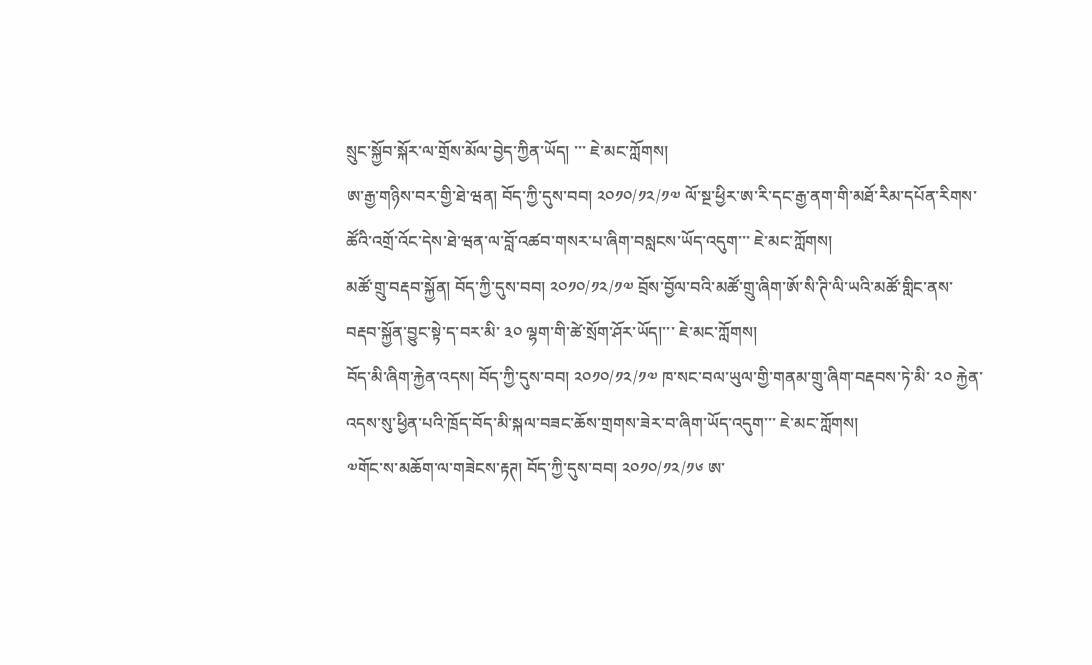སྲུང་སྐྱོབ་སྐོར་ལ་གྲོས་མོལ་བྱེད་ཀྱིན་ཡོད། ་་་ ཇེ་མང་ཀློགས།
ཨ་རྒྱ་གཉིས་བར་གྱི་ཐེ་ཝན། བོད་ཀྱི་དུས་བབ། ༢༠༡༠/༡༢/༡༧ ལོ་སྔ་ཕྱིར་ཨ་རི་དང་རྒྱ་ནག་གི་མཐོ་རིམ་དཔོན་རིགས་ཚོའི་འགྲོ་འོང་དེས་ཐེ་ཝན་ལ་བློ་འཚབ་གསར་པ་ཞིག་བསླངས་ཡོད་འདུག་་་ ཇེ་མང་ཀློགས།
མཚོ་གྲུ་བརྡབ་སྐྱོན། བོད་ཀྱི་དུས་བབ། ༢༠༡༠/༡༢/༡༧ བྲོས་བྱོལ་བའི་མཚོ་གྲུ་ཞིག་ཨོ་སི་ཊི་ལི་ཡའི་མཚོ་གླིང་ནས་བརྡབ་སྐྱོན་བྱུང་སྟེ་ད་བར་མི་ ༣༠ ལྷག་གི་ཚེ་སྲོག་ཤོར་ཡོད།་་་ ཇེ་མང་ཀློགས།
བོད་མི་ཞིག་རྐྱེན་འདས། བོད་ཀྱི་དུས་བབ། ༢༠༡༠/༡༢/༡༧ ཁ་སང་བལ་ཡུལ་གྱི་གནམ་གྲུ་ཞིག་བརྡབས་ཏེ་མི་ ༢༠ རྐྱེན་འདས་སུ་ཕྱིན་པའི་ཁྲོད་བོད་མི་སྐལ་བཟང་ཆོས་གྲགས་ཟེར་བ་ཞིག་ཡོད་འདུག་་་ ཇེ་མང་ཀློགས།
༧གོང་ས་མཆོག་ལ་གཟེངས་རྟཊ། བོད་ཀྱི་དུས་བབ། ༢༠༡༠/༡༢/༡༦ ཨ་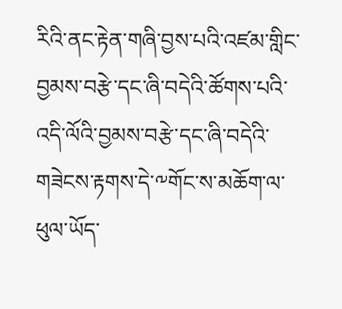རིའི་ནང་རྟེན་གཞི་བྱས་པའི་འཛམ་གླིང་བྱམས་བརྩེ་དང་ཞི་བདེའི་ཚོགས་པའི་འདི་ལོའི་བྱམས་བརྩེ་དང་ཞི་བདེའི་གཟེངས་རྟགས་དེ་༸གོང་ས་མཆོག་ལ་ཕུལ་ཡོད་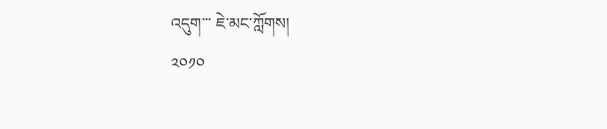འདུག་་་ ཇེ་མང་ཀློགས།
༢༠༡༠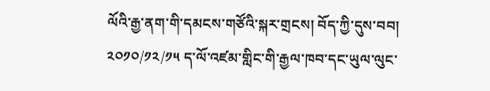ལོའི་རྒྱ་ནག་གི་དམངས་གཙོའི་སྐར་གྲངས། བོད་ཀྱི་དུས་བབ། ༢༠༡༠/༡༢/༡༥ ད་ལོ་འཛམ་གླིང་གི་རྒྱལ་ཁབ་དང་ཡུལ་ལུང་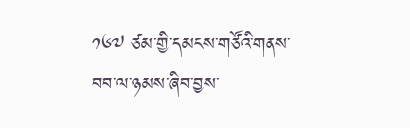༡༦༧ ཙམ་གྱི་དམངས་གཙོའི་གནས་བབ་ལ་ཉམས་ཞིབ་བྱས་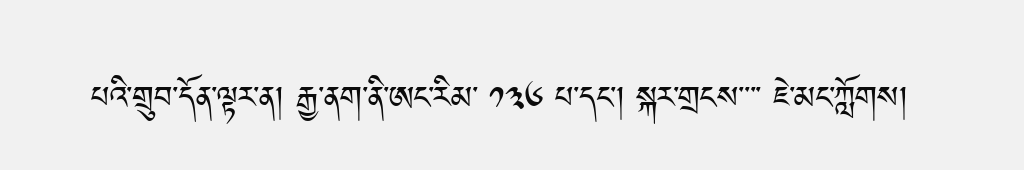པའི་གྲུབ་དོན་ལྟར་ན། རྒྱ་ནག་ནི་ཨང་རིམ་ ༡༣༦ པ་དང་། སྐར་གྲངས་་་་ ཇེ་མང་ཀློགས།